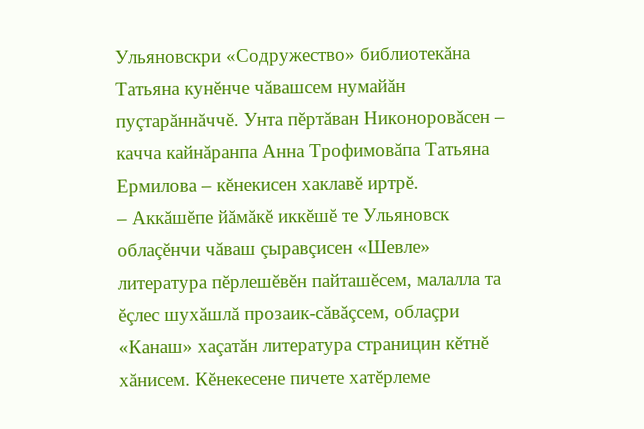Ульяновскри «Содружество» библиотекăна Татьяна кунĕнче чăвашсем нумайăн пуçтарăннăччĕ. Унта пĕртăван Никоноровăсен – качча кайнăранпа Анна Трофимовăпа Татьяна Ермилова – кĕнекисен хаклавĕ иртрĕ.
– Аккăшĕпе йăмăкĕ иккĕшĕ те Ульяновск облаçĕнчи чăваш çыравçисен «Шевле» литература пĕрлешĕвĕн пайташĕсем, малалла та ĕçлес шухăшлă прозаик-сăвăçсем, облаçри «Канаш» хаçатăн литература страницин кĕтнĕ хăнисем. Кĕнекесене пичете хатĕрлеме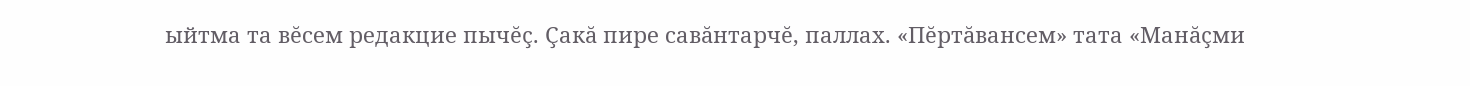ыйтма та вĕсем редакцие пычĕç. Çакă пире савăнтарчĕ, паллах. «Пĕртăвансем» тата «Манăçми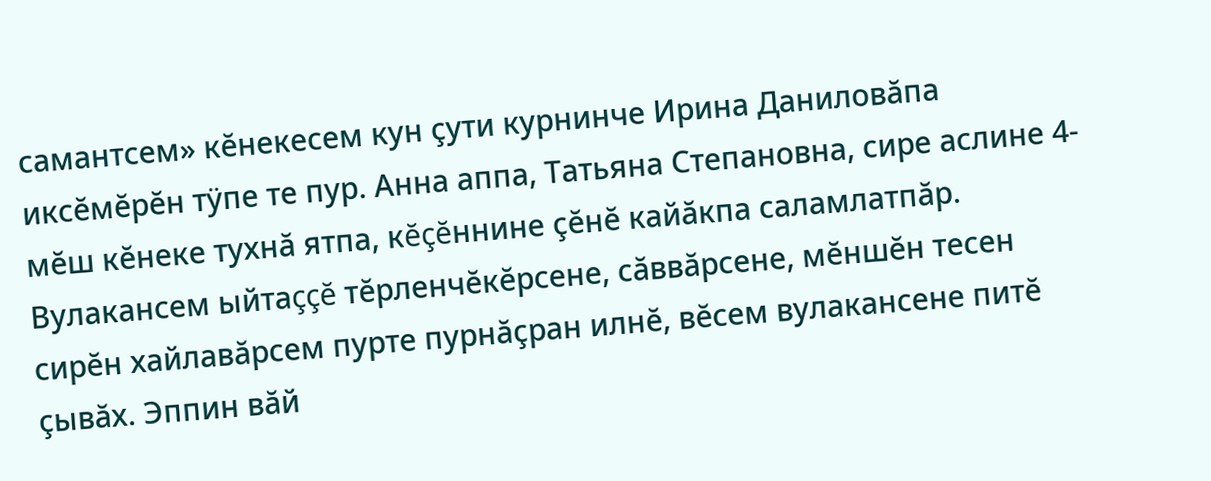самантсем» кĕнекесем кун çути курнинче Ирина Даниловăпа иксĕмĕрĕн тÿпе те пур. Анна аппа, Татьяна Степановна, сире аслине 4-мĕш кĕнеке тухнă ятпа, кĕçĕннине çĕнĕ кайăкпа саламлатпăр. Вулакансем ыйтаççĕ тĕрленчĕкĕрсене, сăввăрсене, мĕншĕн тесен сирĕн хайлавăрсем пурте пурнăçран илнĕ, вĕсем вулакансене питĕ çывăх. Эппин вăй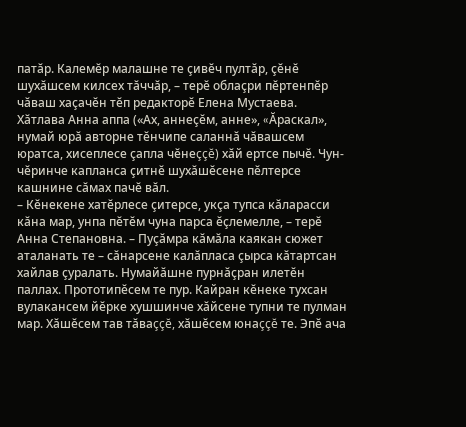патăр. Калемĕр малашне те çивĕч пултăр, çĕнĕ шухăшсем килсех тăччăр, – терĕ облаçри пĕртенпĕр чăваш хаçачĕн тĕп редакторĕ Елена Мустаева.
Хăтлава Анна аппа («Ах, аннеçĕм, анне», «Ăраскал», нумай юрă авторне тĕнчипе саланнă чăвашсем юратса, хисеплесе çапла чĕнеççĕ) хăй ертсе пычĕ. Чун-чĕринче капланса çитнĕ шухăшĕсене пĕлтерсе кашнине сăмах пачĕ вăл.
– Кĕнекене хатĕрлесе çитерсе, укçа тупса кăларасси кăна мар, унпа пĕтĕм чуна парса ĕçлемелле, – терĕ Анна Степановна. – Пуçăмра кăмăла каякан сюжет аталанать те – сăнарсене калăпласа çырса кăтартсан хайлав çуралать. Нумайăшне пурнăçран илетĕн паллах. Прототипĕсем те пур. Кайран кĕнеке тухсан вулакансем йĕрке хушшинче хăйсене тупни те пулман мар. Хăшĕсем тав тăваççĕ, хăшĕсем юнаççĕ те. Эпĕ ача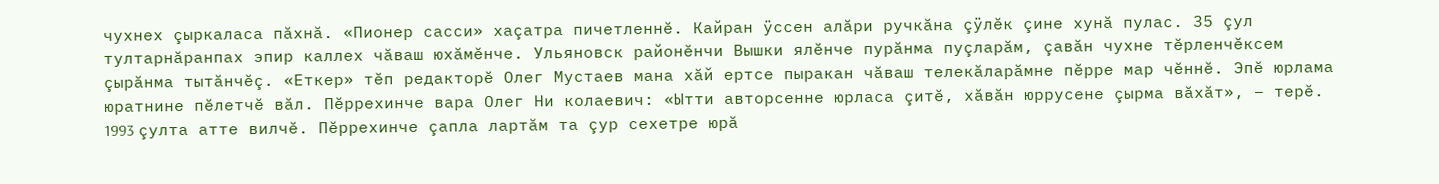чухнех çыркаласа пăхнă. «Пионер сасси» хаçатра пичетленнĕ. Кайран ÿссен алăри ручкăна çÿлĕк çине хунă пулас. 35 çул тултарнăранпах эпир каллех чăваш юхăмĕнче. Ульяновск районĕнчи Вышки ялĕнче пурăнма пуçларăм, çавăн чухне тĕрленчĕксем çырăнма тытăнчĕç. «Еткер» тĕп редакторĕ Олег Мустаев мана хăй ертсе пыракан чăваш телекăларăмне пĕрре мар чĕннĕ. Эпĕ юрлама юратнине пĕлетчĕ вăл. Пĕррехинче вара Олег Ни колаевич: «Ытти авторсенне юрласа çитĕ, хăвăн юррусене çырма вăхăт», – терĕ. 1993 çулта атте вилчĕ. Пĕррехинче çапла лартăм та çур сехетре юрă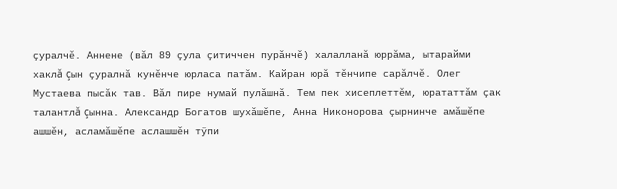çуралчĕ. Аннене (вăл 89 çула çитиччен пурăнчĕ) халалланă юррăма, ытарайми хаклă çын çуралнă кунĕнче юрласа патăм. Кайран юрă тĕнчипе сарăлчĕ. Олег Мустаева пысăк тав. Вăл пире нумай пулăшнă. Тем пек хисеплеттĕм, юрататтăм çак талантлă çынна. Александр Богатов шухăшĕпе, Анна Никонорова çырнинче амăшĕпе ашшĕн, асламăшĕпе аслашшĕн тÿпи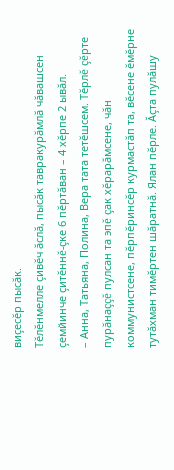виçесĕр пысăк.
Тĕлĕнмелле çивĕч ăслă, пысăк тавракурăмлă чăвашсен çемйинче çитĕннĕ-çке 6 пĕртăван – 4 хĕрпе 2 ывăл.
– Анна, Татьяна, Полина, Вера тата тетĕшсем. Тĕрлĕ çĕрте пурăнаççĕ пулсан та эпĕ çак хĕрарăмсене, чăн коммунистсене, пĕрпĕринсĕр курмастăп та, вĕсене ĕмĕрне тутăхман тимĕртен шăратнă. Ялан пĕрле. Ăçта пулăшу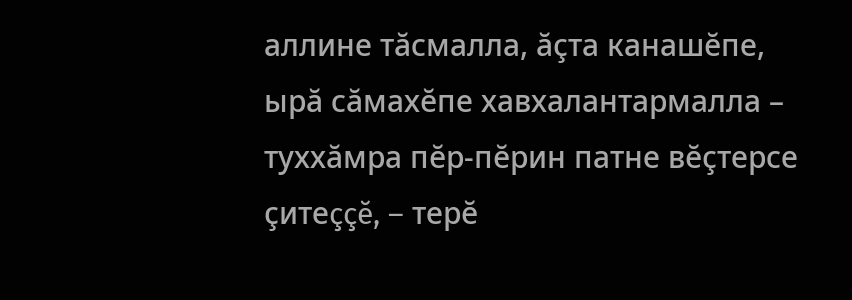аллине тăсмалла, ăçта канашĕпе, ырă сăмахĕпе хавхалантармалла – туххăмра пĕр-пĕрин патне вĕçтерсе çитеççĕ, – терĕ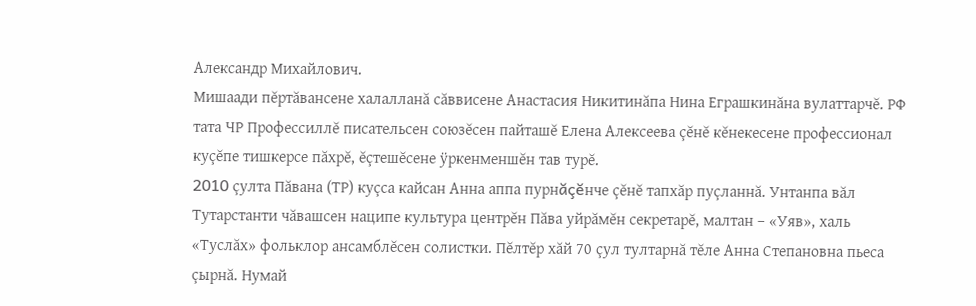Александр Михайлович.
Мишаади пĕртăвансене халалланă сăввисене Анастасия Никитинăпа Нина Еграшкинăна вулаттарчĕ. РФ тата ЧР Профессиллĕ писательсен союзĕсен пайташĕ Елена Алексеева çĕнĕ кĕнекесене профессионал куçĕпе тишкерсе пăхрĕ, ĕçтешĕсене ÿркенменшĕн тав турĕ.
2010 çулта Пăвана (ТР) куçса кайсан Анна аппа пурнăçĕнче çĕнĕ тапхăр пуçланнă. Унтанпа вăл Тутарстанти чăвашсен наципе культура центрĕн Пăва уйрăмĕн секретарĕ, малтан – «Уяв», халь «Туслăх» фольклор ансамблĕсен солистки. Пĕлтĕр хăй 70 çул тултарнă тĕле Анна Степановна пьеса çырнă. Нумай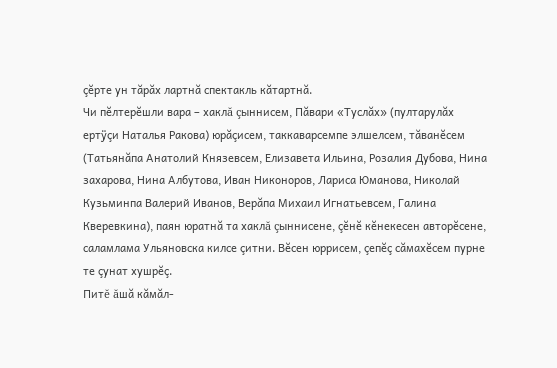çĕрте ун тăрăх лартнă спектакль кăтартнă.
Чи пĕлтерĕшли вара – хаклă çыннисем, Пăвари «Туслăх» (пултарулăх ертÿçи Наталья Ракова) юрăçисем, таккаварсемпе элшелсем, тăванĕсем (Татьянăпа Анатолий Князевсем, Елизавета Ильина, Розалия Дубова, Нина захарова, Нина Албутова, Иван Никоноров, Лариса Юманова, Николай Кузьминпа Валерий Иванов, Верăпа Михаил Игнатьевсем, Галина Кверевкина), паян юратнă та хаклă çыннисене, çĕнĕ кĕнекесен авторĕсене, саламлама Ульяновска килсе çитни. Вĕсен юррисем, çепĕç сăмахĕсем пурне те çунат хушрĕç.
Питĕ ăшă кăмăл-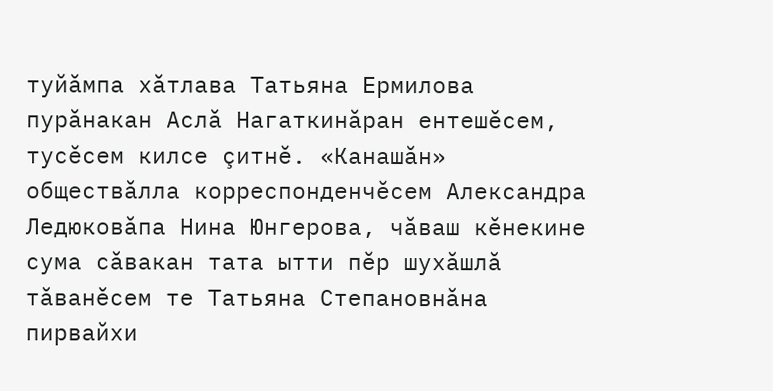туйăмпа хăтлава Татьяна Ермилова пурăнакан Аслă Нагаткинăран ентешĕсем, тусĕсем килсе çитнĕ. «Канашăн» обществăлла корреспонденчĕсем Александра Ледюковăпа Нина Юнгерова, чăваш кĕнекине сума сăвакан тата ытти пĕр шухăшлă тăванĕсем те Татьяна Степановнăна пирвайхи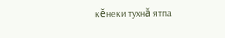кĕнеки тухнă ятпа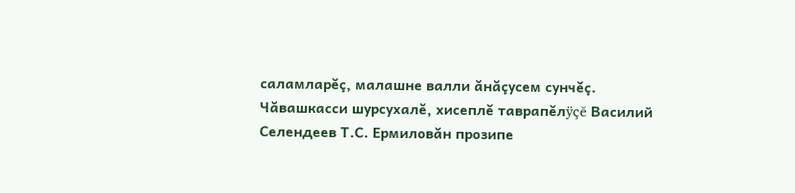саламларĕç, малашне валли ăнăçусем сунчĕç.
Чăвашкасси шурсухалĕ, хисеплĕ таврапĕлÿçĕ Василий Селендеев Т.С. Ермиловăн прозипе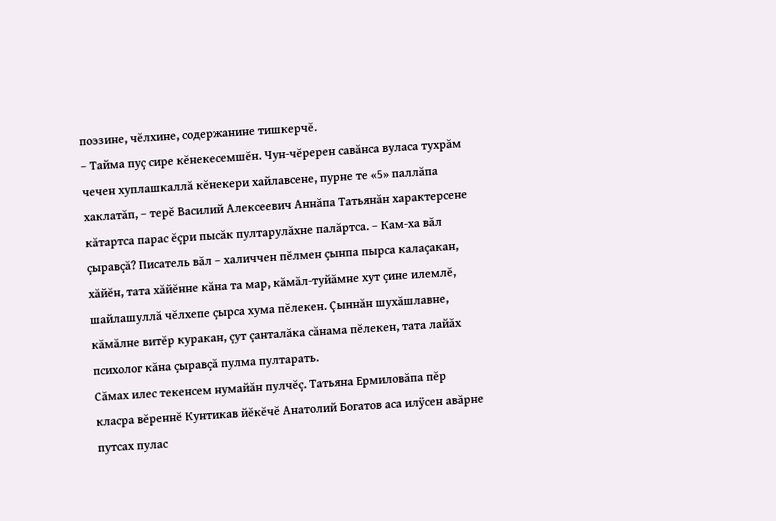поэзине, чĕлхине, содержанине тишкерчĕ.
– Тайма пуç сире кĕнекесемшĕн. Чун-чĕререн савăнса вуласа тухрăм чечен хуплашкаллă кĕнекери хайлавсене, пурне те «5» паллăпа хаклатăп, – терĕ Василий Алексеевич Аннăпа Татьянăн характерсене кăтартса парас ĕçри пысăк пултарулăхне палăртса. – Кам-ха вăл çыравçă? Писатель вăл – халиччен пĕлмен çынпа пырса калаçакан, хăйĕн, тата хăйĕнне кăна та мар, кăмăл-туйăмне хут çине илемлĕ, шайлашуллă чĕлхепе çырса хума пĕлекен. Çыннăн шухăшлавне, кăмăлне витĕр куракан, çут çанталăка сăнама пĕлекен, тата лайăх психолог кăна çыравçă пулма пултарать.
Сăмах илес текенсем нумайăн пулчĕç. Татьяна Ермиловăпа пĕр класра вĕреннĕ Кунтикав йĕкĕчĕ Анатолий Богатов аса илÿсен авăрне путсах пулас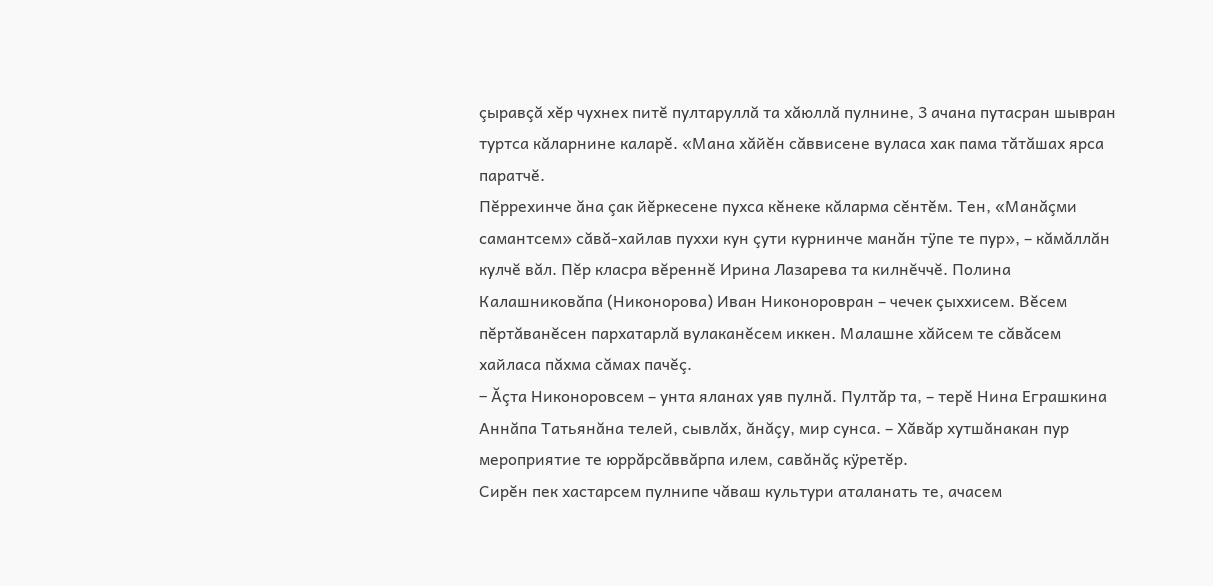çыравçă хĕр чухнех питĕ пултаруллă та хăюллă пулнине, 3 ачана путасран шывран туртса кăларнине каларĕ. «Мана хăйĕн сăввисене вуласа хак пама тăтăшах ярса паратчĕ.
Пĕррехинче ăна çак йĕркесене пухса кĕнеке кăларма сĕнтĕм. Тен, «Манăçми самантсем» сăвă-хайлав пуххи кун çути курнинче манăн тÿпе те пур», – кăмăллăн кулчĕ вăл. Пĕр класра вĕреннĕ Ирина Лазарева та килнĕччĕ. Полина Калашниковăпа (Никонорова) Иван Никоноровран – чечек çыххисем. Вĕсем пĕртăванĕсен пархатарлă вулаканĕсем иккен. Малашне хăйсем те сăвăсем хайласа пăхма сăмах пачĕç.
– Ăçта Никоноровсем – унта яланах уяв пулнă. Пултăр та, – терĕ Нина Еграшкина Аннăпа Татьянăна телей, сывлăх, ăнăçу, мир сунса. – Хăвăр хутшăнакан пур мероприятие те юррăрсăввăрпа илем, савăнăç кÿретĕр.
Сирĕн пек хастарсем пулнипе чăваш культури аталанать те, ачасем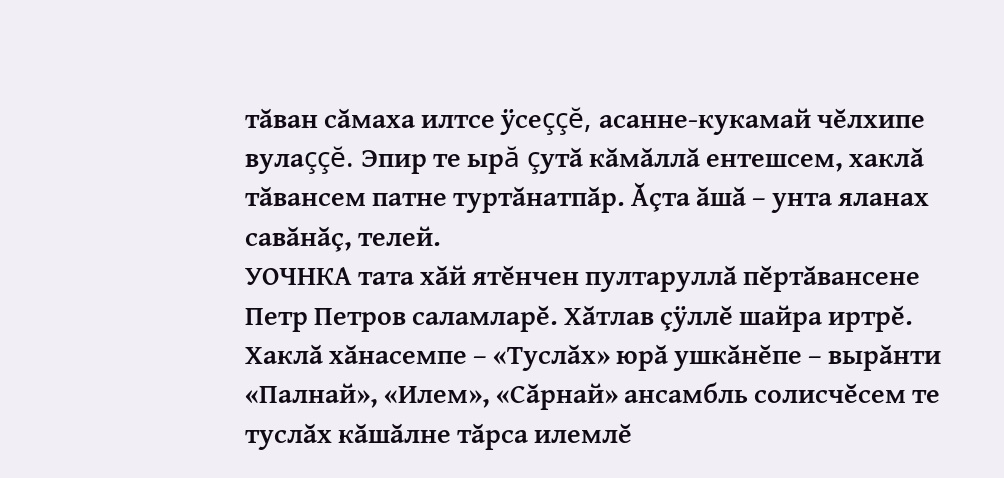тăван сăмаха илтсе ÿсеççĕ, асанне-кукамай чĕлхипе вулаççĕ. Эпир те ырă çутă кăмăллă ентешсем, хаклă тăвансем патне туртăнатпăр. Ăçта ăшă – унта яланах савăнăç, телей.
УОЧНКА тата хăй ятĕнчен пултаруллă пĕртăвансене Петр Петров саламларĕ. Хăтлав çÿллĕ шайра иртрĕ. Хаклă хăнасемпе – «Туслăх» юрă ушкăнĕпе – вырăнти «Палнай», «Илем», «Сăрнай» ансамбль солисчĕсем те туслăх кăшăлне тăрса илемлĕ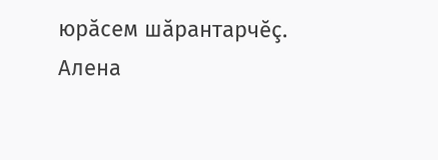юрăсем шăрантарчĕç.
Алена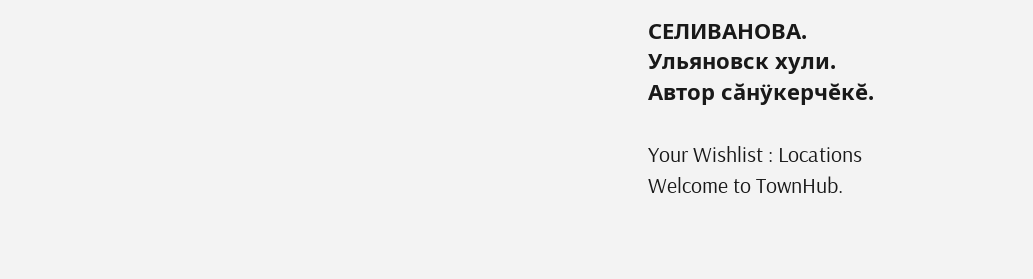СЕЛИВАНОВА.
Ульяновск хули.
Автор сăнÿкерчĕкĕ.

Your Wishlist : Locations
Welcome to TownHub.